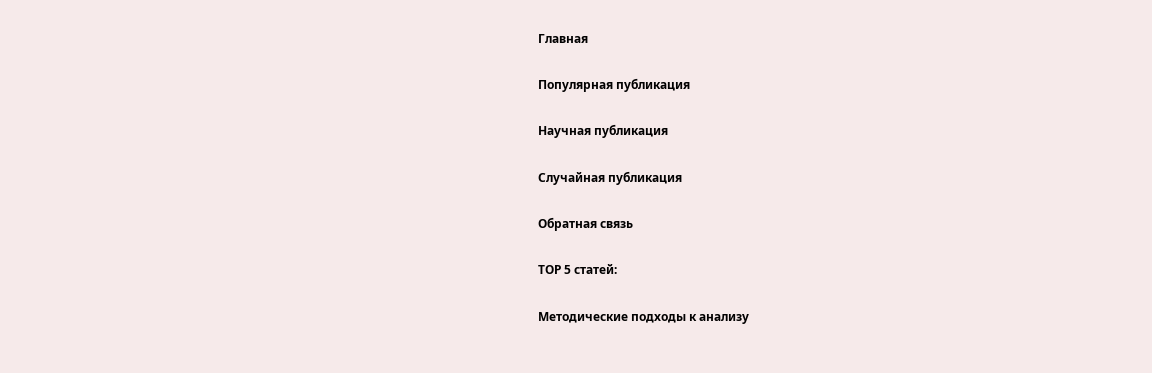Главная

Популярная публикация

Научная публикация

Случайная публикация

Обратная связь

ТОР 5 статей:

Методические подходы к анализу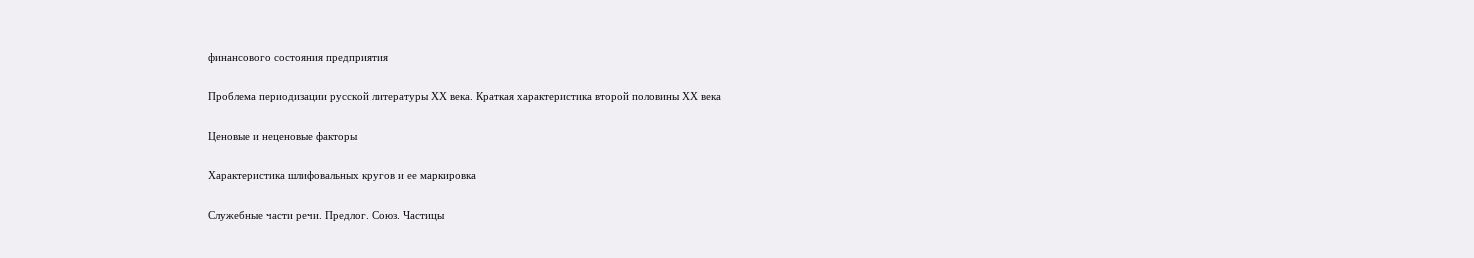финансового состояния предприятия

Проблема периодизации русской литературы ХХ века. Краткая характеристика второй половины ХХ века

Ценовые и неценовые факторы

Характеристика шлифовальных кругов и ее маркировка

Служебные части речи. Предлог. Союз. Частицы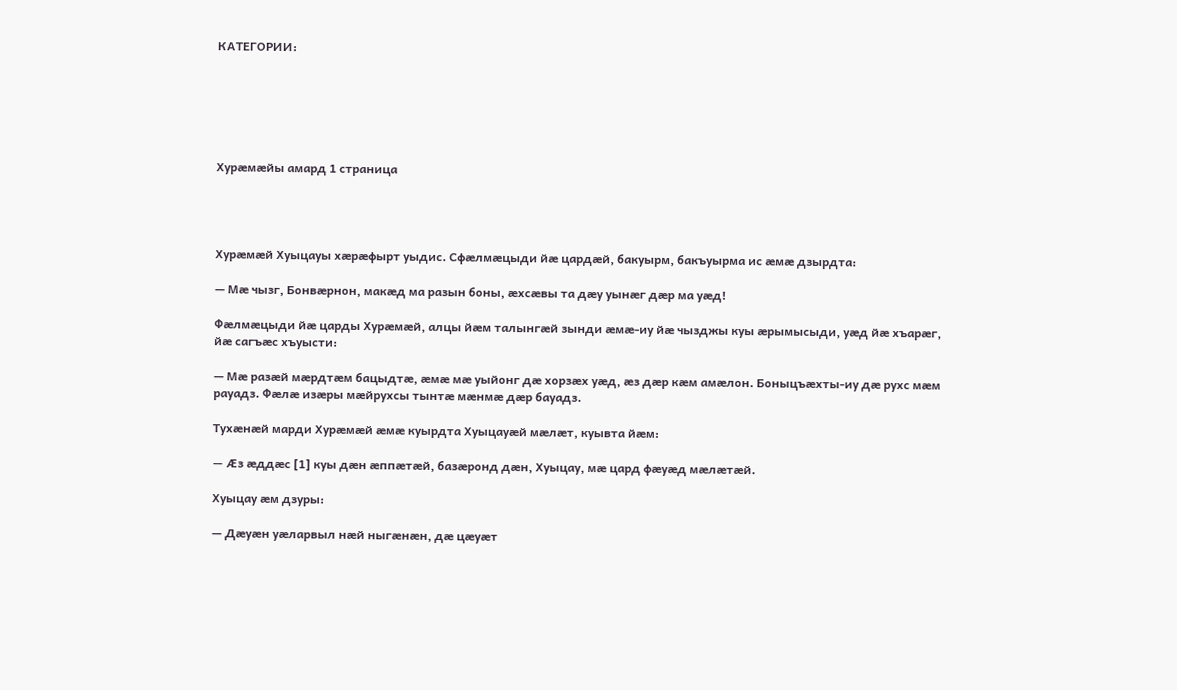КАТЕГОРИИ:






Хурæмæйы амард 1 страница




Хурæмæй Хуыцауы хæрæфырт уыдис. Сфæлмæцыди йæ цардæй, бакуырм, бакъуырма ис æмæ дзырдта:

— Мæ чызг, Бонвæрнон, макæд ма разын боны, æхсæвы та дæу уынæг дæр ма уæд!

Фæлмæцыди йæ царды Хурæмæй, алцы йæм талынгæй зынди æмæ-иу йæ чызджы куы æрымысыди, уæд йæ хъарæг, йæ сагъæс хъуысти:

— Мæ разæй мæрдтæм бацыдтæ, æмæ мæ уыйонг дæ хорзæх уæд, æз дæр кæм амæлон. Боныцъæхты-иу дæ рухс мæм рауадз. Фæлæ изæры мæйрухсы тынтæ мæнмæ дæр бауадз.

Тухæнæй марди Хурæмæй æмæ куырдта Хуыцауæй мæлæт, куывта йæм:

— Æз æддæс [1] куы дæн æппæтæй, базæронд дæн, Хуыцау, мæ цард фæуæд мæлæтæй.

Хуыцау æм дзуры:

— Дæуæн уæларвыл нæй ныгæнæн, дæ цæуæт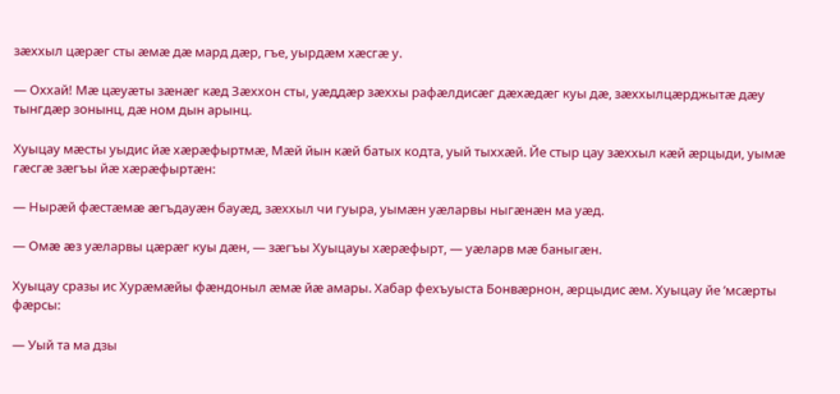зæххыл цæрæг сты æмæ дæ мард дæр, гъе, уырдæм хæсгæ у.

— Оххай! Мæ цæуæты зæнæг кæд Зæххон сты, уæддæр зæххы рафæлдисæг дæхæдæг куы дæ, зæххылцæрджытæ дæу тынгдæр зонынц, дæ ном дын арынц.

Хуыцау мæсты уыдис йæ хæрæфыртмæ, Мæй йын кæй батых кодта, уый тыххæй. Йе стыр цау зæххыл кæй æрцыди, уымæ гæсгæ зæгъы йæ хæрæфыртæн:

— Нырæй фæстæмæ æгъдауæн бауæд, зæххыл чи гуыра, уымæн уæларвы ныгæнæн ма уæд.

— Омæ æз уæларвы цæрæг куы дæн, — зæгъы Хуыцауы хæрæфырт, — уæларв мæ баныгæн.

Хуыцау сразы ис Хурæмæйы фæндоныл æмæ йæ амары. Хабар фехъуыста Бонвæрнон, æрцыдис æм. Хуыцау йе ’мсæрты фæрсы:

— Уый та ма дзы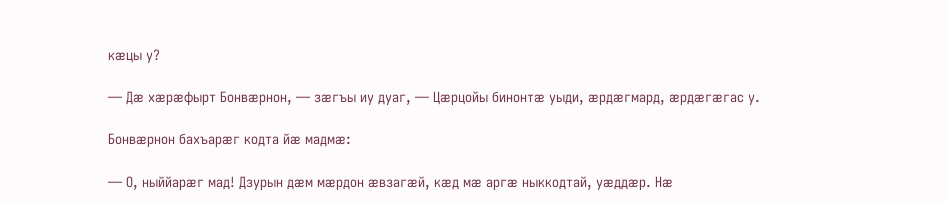кæцы у?

— Дæ хæрæфырт Бонвæрнон, — зæгъы иу дуаг, — Цæрцойы бинонтæ уыди, æрдæгмард, æрдæгæгас у.

Бонвæрнон бахъарæг кодта йæ мадмæ:

— О, ныййарæг мад! Дзурын дæм мæрдон æвзагæй, кæд мæ аргæ ныккодтай, уæддæр. Нæ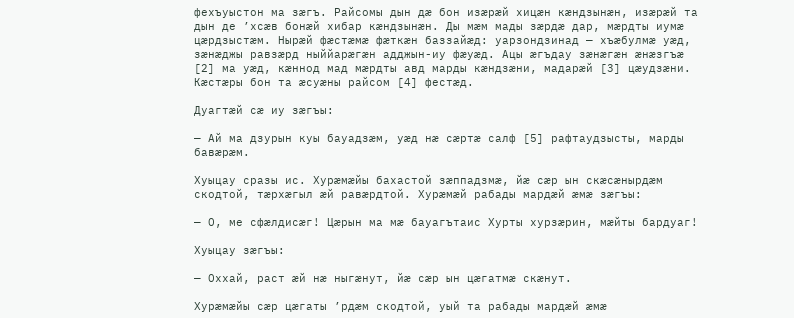фехъуыстон ма зæгъ. Райсомы дын дæ бон изæрæй хицæн кæндзынæн, изæрæй та дын де ’хсæв бонæй хибар кæндзынæн. Ды мæм мады зæрдæ дар, мæрдты иумæ цæрдзыстæм. Нырæй фæстæмæ фæткæн баззайæд: уарзондзинад — хъæбулмæ уæд, зæнæджы равзæрд ныййарæгæн адджын-иу фæуæд. Ацы æгъдау зæнæгæн æнæзгъæ [2] ма уæд, кæннод мад мæрдты авд марды кæндзæни, мадарæй [3] цæудзæни. Кæстæры бон та æсуæны райсом [4] фестæд.

Дуагтæй сæ иу зæгъы:

— Ай ма дзурын куы бауадзæм, уæд нæ сæртæ салф [5] рафтаудзысты, марды бавæрæм.

Хуыцау сразы ис. Хурæмæйы бахастой зæппадзмæ, йæ сæр ын скæсæнырдæм скодтой, тæрхæгыл æй равæрдтой. Хурæмæй рабады мардæй æмæ зæгъы:

— О, ме сфæлдисæг! Цæрын ма мæ бауагътаис Хурты хурзæрин, мæйты бардуаг!

Хуыцау зæгъы:

— Оххай, раст æй нæ ныгæнут, йæ сæр ын цæгатмæ скæнут.

Хурæмæйы сæр цæгаты ’рдæм скодтой, уый та рабады мардæй æмæ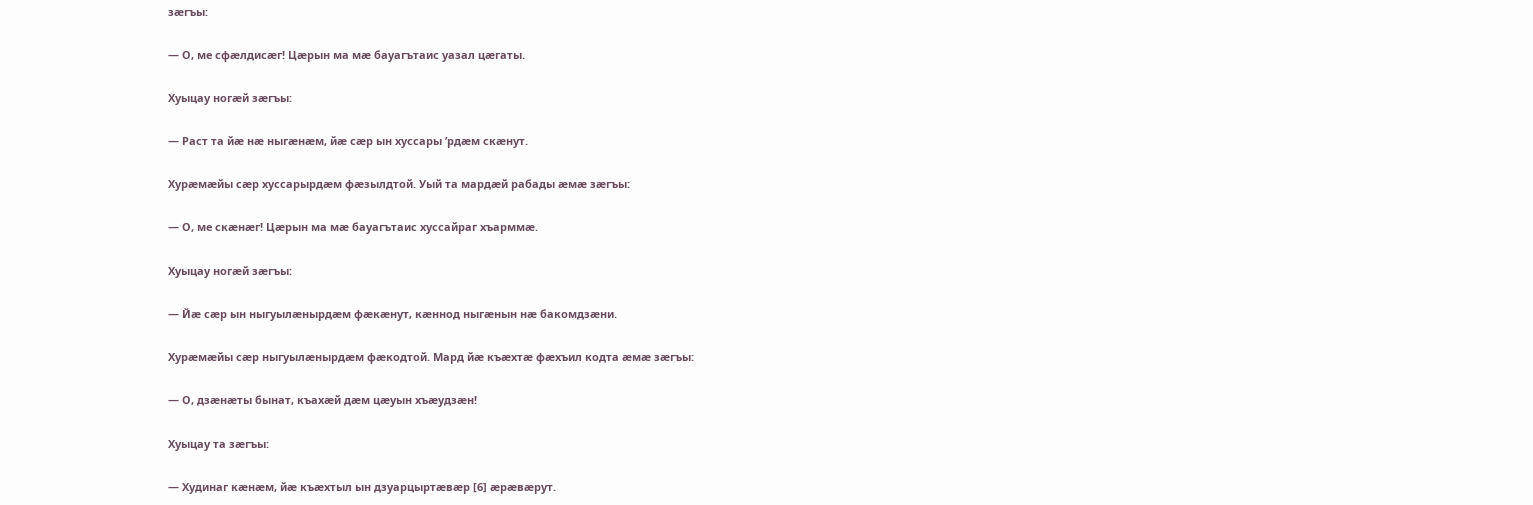зæгъы:

— О, ме сфæлдисæг! Цæрын ма мæ бауагътаис уазал цæгаты.

Хуыцау ногæй зæгъы:

— Раст та йæ нæ ныгæнæм, йæ сæр ын хуссары ’рдæм скæнут.

Хурæмæйы сæр хуссарырдæм фæзылдтой. Уый та мардæй рабады æмæ зæгъы:

— О, ме скæнæг! Цæрын ма мæ бауагътаис хуссайраг хъарммæ.

Хуыцау ногæй зæгъы:

— Йæ сæр ын ныгуылæнырдæм фæкæнут, кæннод ныгæнын нæ бакомдзæни.

Хурæмæйы сæр ныгуылæнырдæм фæкодтой. Мард йæ къæхтæ фæхъил кодта æмæ зæгъы:

— О, дзæнæты бынат, къахæй дæм цæуын хъæудзæн!

Хуыцау та зæгъы:

— Худинаг кæнæм, йæ къæхтыл ын дзуарцыртæвæр [6] æрæвæрут.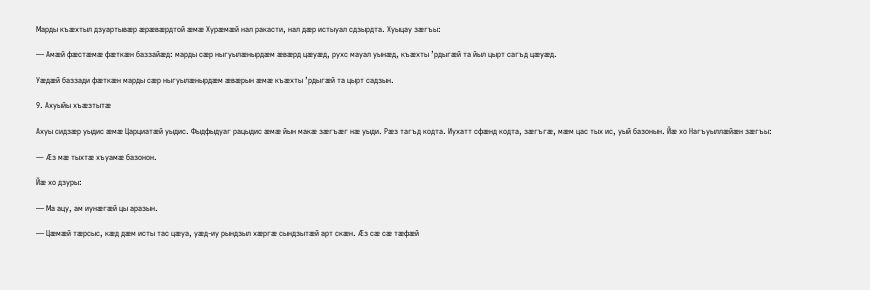Марды къæхтыл дзуартывæр æрæвæрдтой æмæ Хурæмæй нал ракасти, нал дæр истыуал сдзырдта. Хуыцау зæгъы:

— Амæй фæстæмæ фæткæн баззайæд: марды сæр ныгуылæнырдæм æвæрд цæуæд, рухс мауал уынæд, къæхты ’рдыгæй та йыл цырт сагъд цæуæд.

Уæдæй баззади фæткæн марды сæр ныгуылæнырдæм æвæрын æмæ къæхты ’рдыгæй та цырт садзын.

9. Ахуыйы хъæзтытæ

Ахуы сидзæр уыдис æмæ Царциатæй уыдис. Фыдфыдуаг рацыдис æмæ йын макæ зæгъæг нæ уыди. Рæз тагъд кодта. Иухатт сфæнд кодта, зæгъгæ, мæм цас тых ис, уый базонын. Йæ хо Нагъуыллæйæн зæгъы:

— Æз мæ тыхтæ хъуамæ базонон.

Йæ хо дзуры:

— Ма ацу, ам иунæгæй цы аразын.

— Цæмæй тæрсыс, кæд дæм исты тас цæуа, уæд-иу рындзыл хæргæ сындзытæй арт скæн. Æз сæ сæ тæфæй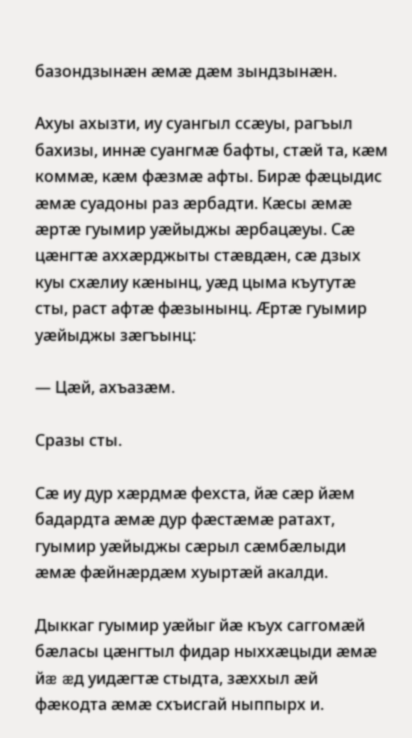базондзынæн æмæ дæм зындзынæн.

Ахуы ахызти, иу суангыл ссæуы, рагъыл бахизы, иннæ суангмæ бафты, стæй та, кæм коммæ, кæм фæзмæ афты. Бирæ фæцыдис æмæ суадоны раз æрбадти. Кæсы æмæ æртæ гуымир уæйыджы æрбацæуы. Сæ цæнгтæ аххæрджыты стæвдæн, сæ дзых куы схæлиу кæнынц, уæд цыма къутутæ сты, раст афтæ фæзынынц. Æртæ гуымир уæйыджы зæгъынц:

— Цæй, ахъазæм.

Сразы сты.

Сæ иу дур хæрдмæ фехста, йæ сæр йæм бадардта æмæ дур фæстæмæ ратахт, гуымир уæйыджы сæрыл сæмбæлыди æмæ фæйнæрдæм хуыртæй акалди.

Дыккаг гуымир уæйыг йæ къух саггомæй бæласы цæнгтыл фидар ныххæцыди æмæ йæ æд уидæгтæ стыдта, зæххыл æй фæкодта æмæ схъисгай ныппырх и.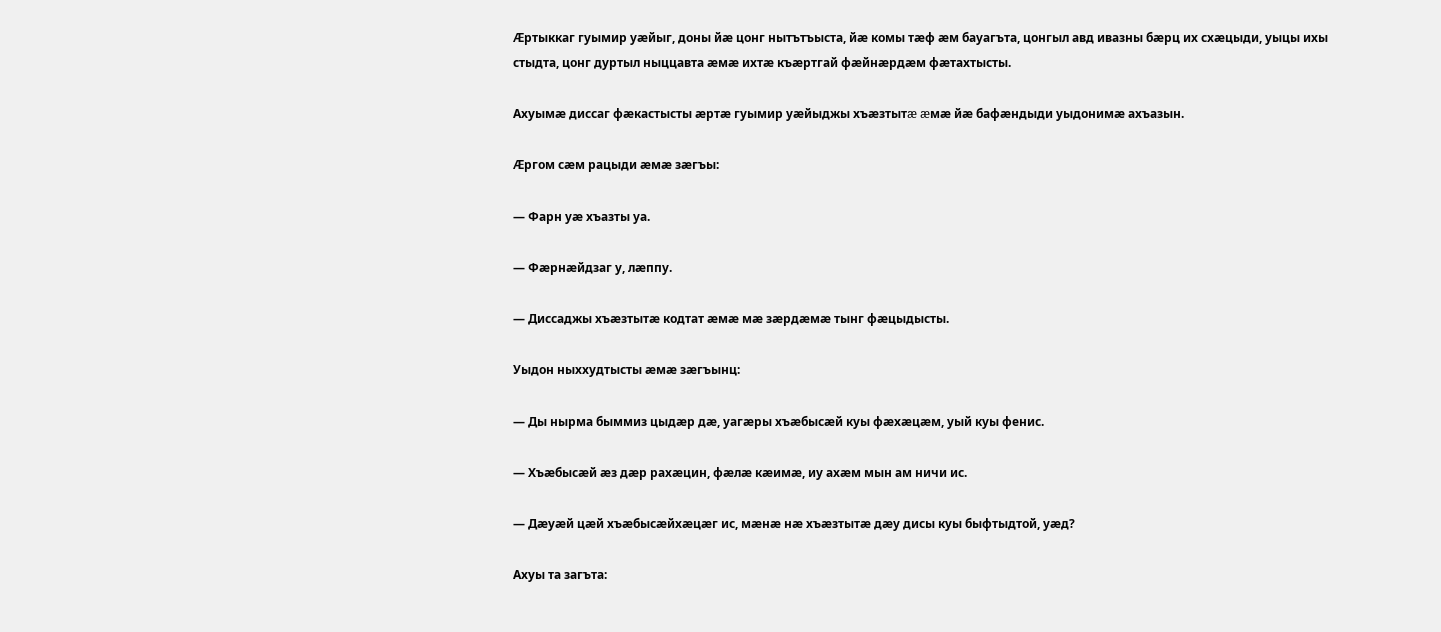Æртыккаг гуымир уæйыг, доны йæ цонг нытътъыста, йæ комы тæф æм бауагъта, цонгыл авд ивазны бæрц их схæцыди, уыцы ихы стыдта, цонг дуртыл ныццавта æмæ ихтæ къæртгай фæйнæрдæм фæтахтысты.

Ахуымæ диссаг фæкастысты æртæ гуымир уæйыджы хъæзтытæ æмæ йæ бафæндыди уыдонимæ ахъазын.

Æргом сæм рацыди æмæ зæгъы:

— Фарн уæ хъазты уа.

— Фæрнæйдзаг у, лæппу.

— Диссаджы хъæзтытæ кодтат æмæ мæ зæрдæмæ тынг фæцыдысты.

Уыдон ныххудтысты æмæ зæгъынц:

— Ды нырма быммиз цыдæр дæ, уагæры хъæбысæй куы фæхæцæм, уый куы фенис.

— Хъæбысæй æз дæр рахæцин, фæлæ кæимæ, иу ахæм мын ам ничи ис.

— Дæуæй цæй хъæбысæйхæцæг ис, мæнæ нæ хъæзтытæ дæу дисы куы быфтыдтой, уæд?

Ахуы та загъта: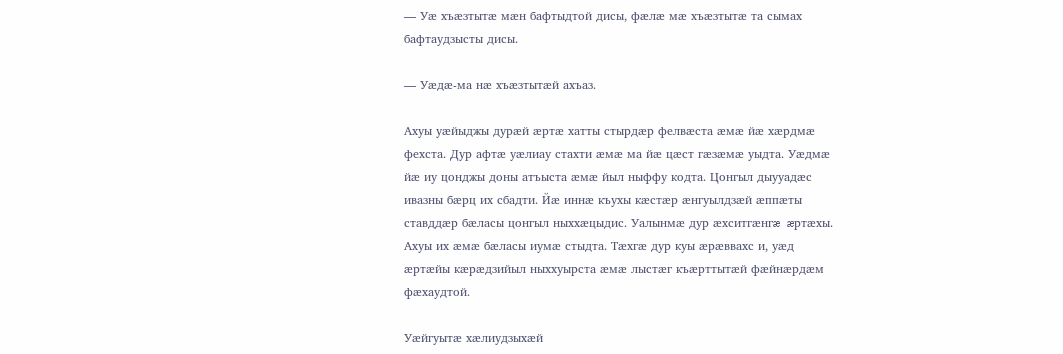— Уæ хъæзтытæ мæн бафтыдтой дисы, фæлæ мæ хъæзтытæ та сымах бафтаудзысты дисы.

— Уæдæ-ма нæ хъæзтытæй ахъаз.

Ахуы уæйыджы дурæй æртæ хатты стырдæр фелвæста æмæ йæ хæрдмæ фехста. Дур афтæ уæлиау стахти æмæ ма йæ цæст гæзæмæ уыдта. Уæдмæ йæ иу цонджы доны атъыста æмæ йыл ныффу кодта. Цонгыл дыууадæс ивазны бæрц их сбадти. Йæ иннæ къухы кæстæр æнгуылдзæй æппæты ставддæр бæласы цонгыл ныххæцыдис. Уалынмæ дур æхситгæнгæ æртæхы. Ахуы их æмæ бæласы иумæ стыдта. Тæхгæ дур куы æрæввахс и, уæд æртæйы кæрæдзийыл ныххуырста æмæ лыстæг къæрттытæй фæйнæрдæм фæхаудтой.

Уæйгуытæ хæлиудзыхæй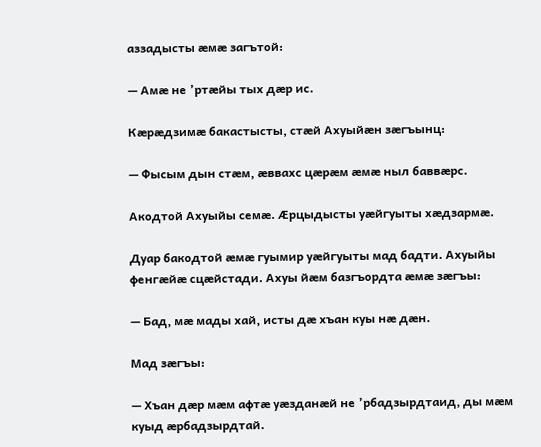аззадысты æмæ загътой:

— Амæ не ’ртæйы тых дæр ис.

Кæрæдзимæ бакастысты, стæй Ахуыйæн зæгъынц:

— Фысым дын стæм, æввахс цæрæм æмæ ныл баввæрс.

Акодтой Ахуыйы семæ. Æрцыдысты уæйгуыты хæдзармæ.

Дуар бакодтой æмæ гуымир уæйгуыты мад бадти. Ахуыйы фенгæйæ сцæйстади. Ахуы йæм базгъордта æмæ зæгъы:

— Бад, мæ мады хай, исты дæ хъан куы нæ дæн.

Мад зæгъы:

— Хъан дæр мæм афтæ уæзданæй не ’рбадзырдтаид, ды мæм куыд æрбадзырдтай.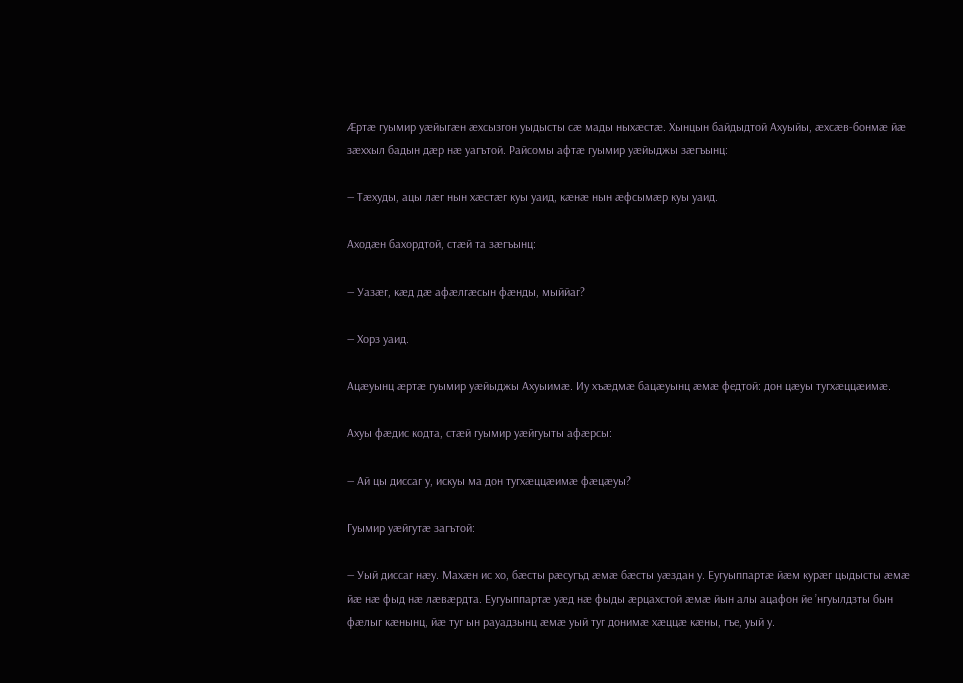Æртæ гуымир уæйыгæн æхсызгон уыдысты сæ мады ныхæстæ. Хынцын байдыдтой Ахуыйы, æхсæв-бонмæ йæ зæххыл бадын дæр нæ уагътой. Райсомы афтæ гуымир уæйыджы зæгъынц:

— Тæхуды, ацы лæг нын хæстæг куы уаид, кæнæ нын æфсымæр куы уаид.

Аходæн бахордтой, стæй та зæгъынц:

— Уазæг, кæд дæ афæлгæсын фæнды, мыййаг?

— Хорз уаид.

Ацæуынц æртæ гуымир уæйыджы Ахуыимæ. Иу хъæдмæ бацæуынц æмæ федтой: дон цæуы тугхæццæимæ.

Ахуы фæдис кодта, стæй гуымир уæйгуыты афæрсы:

— Ай цы диссаг у, искуы ма дон тугхæццæимæ фæцæуы?

Гуымир уæйгутæ загътой:

— Уый диссаг нæу. Махæн ис хо, бæсты рæсугъд æмæ бæсты уæздан у. Еугуыппартæ йæм курæг цыдысты æмæ йæ нæ фыд нæ лæвæрдта. Еугуыппартæ уæд нæ фыды æрцахстой æмæ йын алы ацафон йе ’нгуылдзты бын фæлыг кæнынц, йæ туг ын рауадзынц æмæ уый туг донимæ хæццæ кæны, гъе, уый у.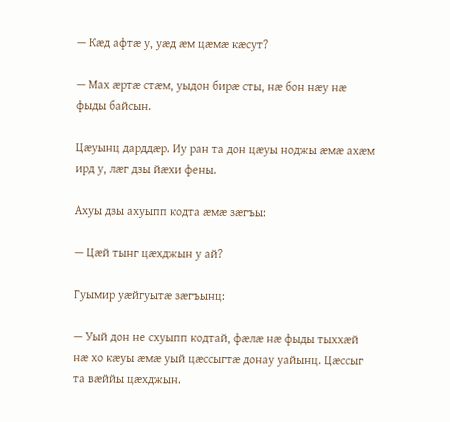— Кæд афтæ у, уæд æм цæмæ кæсут?

— Мах æртæ стæм, уыдон бирæ сты, нæ бон нæу нæ фыды байсын.

Цæуынц дарддæр. Иу ран та дон цæуы ноджы æмæ ахæм ирд у, лæг дзы йæхи фены.

Ахуы дзы ахуыпп кодта æмæ зæгъы:

— Цæй тынг цæхджын у ай?

Гуымир уæйгуытæ зæгъынц:

— Уый дон не схуыпп кодтай, фæлæ нæ фыды тыххæй нæ хо кæуы æмæ уый цæссыгтæ донау уайынц. Цæссыг та вæййы цæхджын.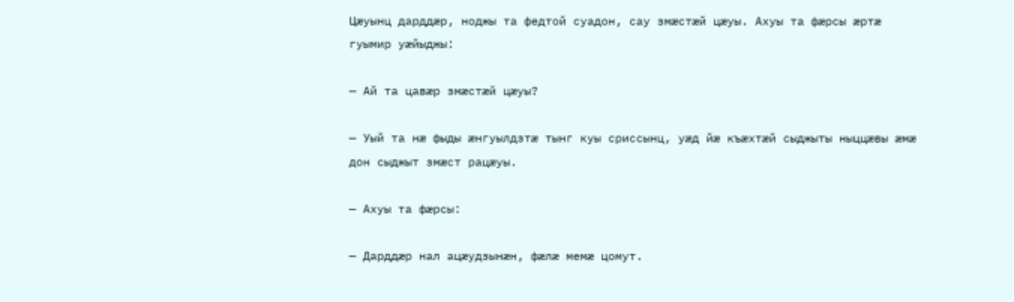Цæуынц дарддæр, ноджы та федтой суадон, сау змæстæй цæуы. Ахуы та фæрсы æртæ гуымир уæйыджы:

— Ай та цавæр змæстæй цæуы?

— Уый та нæ фыды æнгуылдзтæ тынг куы сриссынц, уæд йæ къæхтæй сыджыты ныццæвы æмæ дон сыджыт змæст рацæуы.

— Ахуы та фæрсы:

— Дарддæр нал ацæудзынæн, фæлæ мемæ цомут.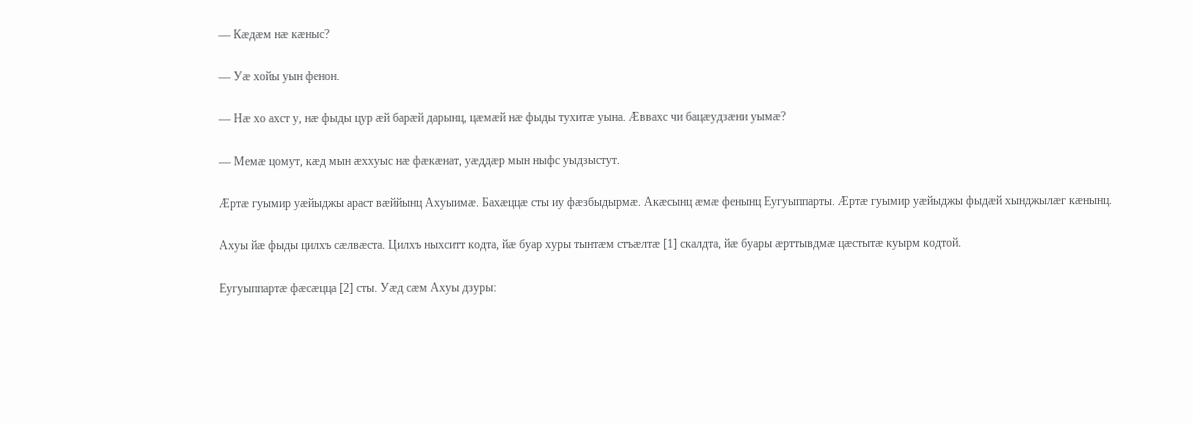— Кæдæм нæ кæныс?

— Уæ хойы уын фенон.

— Нæ хо ахст у, нæ фыды цур æй барæй дарынц, цæмæй нæ фыды тухитæ уына. Æввахс чи бацæудзæни уымæ?

— Мемæ цомут, кæд мын æххуыс нæ фæкæнат, уæддæр мын ныфс уыдзыстут.

Æртæ гуымир уæйыджы араст вæййынц Ахуыимæ. Бахæццæ сты иу фæзбыдырмæ. Акæсынц æмæ фенынц Еугуыппарты. Æртæ гуымир уæйыджы фыдæй хынджылæг кæнынц.

Ахуы йæ фыды цилхъ сæлвæста. Цилхъ ныхситт кодта, йæ буар хуры тынтæм стъæлтæ [1] скалдта, йæ буары æрттывдмæ цæстытæ куырм кодтой.

Еугуыппартæ фæсæцца [2] сты. Уæд сæм Ахуы дзуры: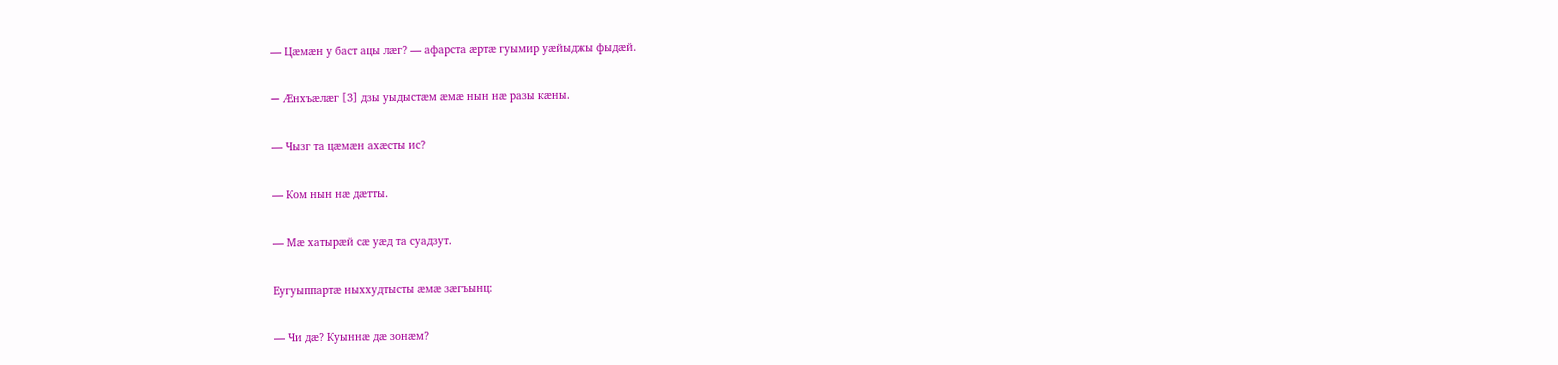— Цæмæн у баст ацы лæг? — афарста æртæ гуымир уæйыджы фыдæй.

— Æнхъæлæг [3] дзы уыдыстæм æмæ нын нæ разы кæны.

— Чызг та цæмæн ахæсты ис?

— Ком нын нæ дæтты.

— Мæ хатырæй сæ уæд та суадзут.

Еугуыппартæ ныххудтысты æмæ зæгъынц:

— Чи дæ? Куыннæ дæ зонæм?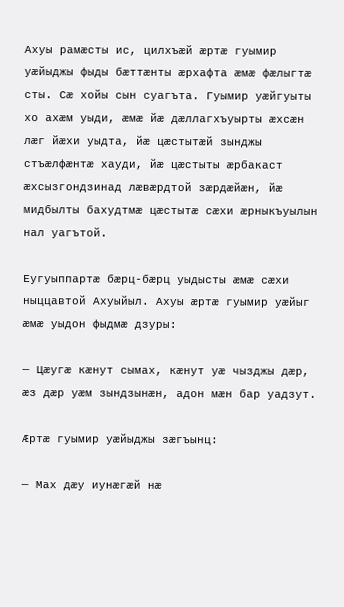Ахуы рамæсты ис, цилхъæй æртæ гуымир уæйыджы фыды бæттæнты æрхафта æмæ фæлыгтæ сты. Сæ хойы сын суагъта. Гуымир уæйгуыты хо ахæм уыди, æмæ йæ дæллагхъуырты æхсæн лæг йæхи уыдта, йæ цæстытæй зынджы стъæлфæнтæ хауди, йæ цæстыты æрбакаст æхсызгондзинад лæвæрдтой зæрдæйæн, йæ мидбылты бахудтмæ цæстытæ сæхи æрныкъуылын нал уагътой.

Еугуыппартæ бæрц-бæрц уыдысты æмæ сæхи ныццавтой Ахуыйыл. Ахуы æртæ гуымир уæйыг æмæ уыдон фыдмæ дзуры:

— Цæугæ кæнут сымах, кæнут уæ чызджы дæр, æз дæр уæм зындзынæн, адон мæн бар уадзут.

Æртæ гуымир уæйыджы зæгъынц:

— Мах дæу иунæгæй нæ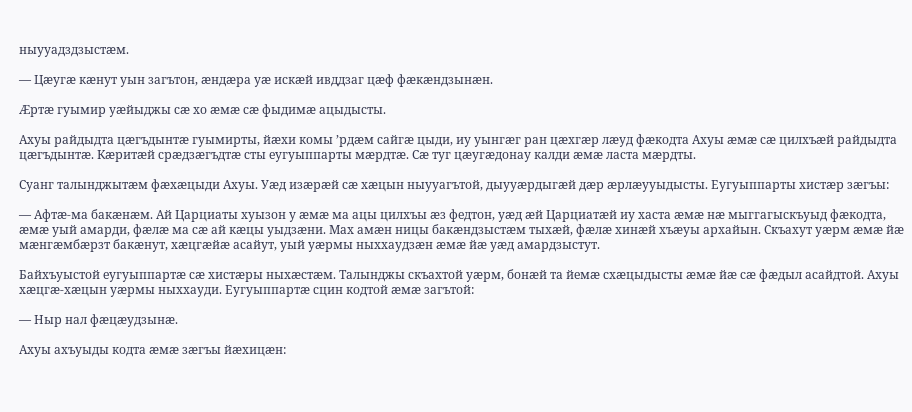ныууадздзыстæм.

— Цæугæ кæнут уын загътон, æндæра уæ искæй ивддзаг цæф фæкæндзынæн.

Æртæ гуымир уæйыджы сæ хо æмæ сæ фыдимæ ацыдысты.

Ахуы райдыдта цæгъдынтæ гуымирты, йæхи комы ’рдæм сайгæ цыди, иу уынгæг ран цæхгæр лæуд фæкодта Ахуы æмæ сæ цилхъæй райдыдта цæгъдынтæ. Кæритæй срæдзæгъдтæ сты еугуыппарты мæрдтæ. Сæ туг цæугæдонау калди æмæ ласта мæрдты.

Суанг талынджытæм фæхæцыди Ахуы. Уæд изæрæй сæ хæцын ныууагътой, дыууæрдыгæй дæр æрлæууыдысты. Еугуыппарты хистæр зæгъы:

— Афтæ-ма бакæнæм. Ай Царциаты хуызон у æмæ ма ацы цилхъы æз федтон, уæд æй Царциатæй иу хаста æмæ нæ мыггагыскъуыд фæкодта, æмæ уый амарди, фæлæ ма сæ ай кæцы уыдзæни. Мах амæн ницы бакæндзыстæм тыхæй, фæлæ хинæй хъæуы архайын. Скъахут уæрм æмæ йæ мæнгæмбæрзт бакæнут, хæцгæйæ асайут, уый уæрмы ныххаудзæн æмæ йæ уæд амардзыстут.

Байхъуыстой еугуыппартæ сæ хистæры ныхæстæм. Талынджы скъахтой уæрм, бонæй та йемæ схæцыдысты æмæ йæ сæ фæдыл асайдтой. Ахуы хæцгæ-хæцын уæрмы ныххауди. Еугуыппартæ сцин кодтой æмæ загътой:

— Ныр нал фæцæудзынæ.

Ахуы ахъуыды кодта æмæ зæгъы йæхицæн: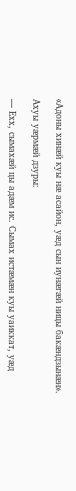«Адоны хинæй куы нæ асайон, уæд сын иунæгæй ницы бакæндзынæн».

Ахуы уæрмæй дзуры:

— Ехх, сымахæй цы адæм ис. Сымах истæмæн куы уаиккат, уæд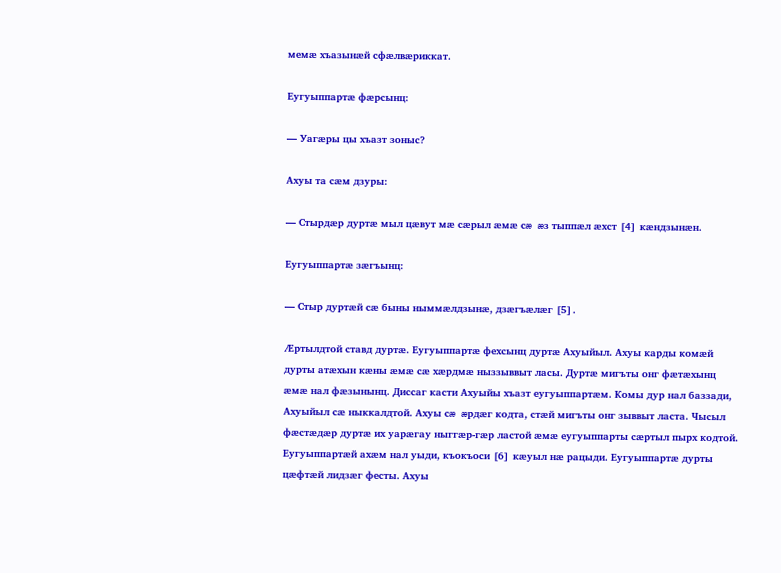мемæ хъазынæй сфæлвæриккат.

Еугуыппартæ фæрсынц:

— Уагæры цы хъазт зоныс?

Ахуы та сæм дзуры:

— Стырдæр дуртæ мыл цæвут мæ сæрыл æмæ сæ æз тыппæл æхст [4] кæндзынæн.

Еугуыппартæ зæгъынц:

— Стыр дуртæй сæ быны ныммæлдзынæ, дзæгъæлæг [5].

Æртылдтой ставд дуртæ. Еугуыппартæ фехсынц дуртæ Ахуыйыл. Ахуы карды комæй дурты атæхын кæны æмæ сæ хæрдмæ ныззыввыт ласы. Дуртæ мигъты онг фæтæхынц æмæ нал фæзынынц. Диссаг касти Ахуыйы хъазт еугуыппартæм. Комы дур нал баззади, Ахуыйыл сæ ныккалдтой. Ахуы сæ æрдæг кодта, стæй мигъты онг зыввыт ласта. Чысыл фæстæдæр дуртæ их уарæгау ныггæр-гæр ластой æмæ еугуыппарты сæртыл пырх кодтой. Еугуыппартæй ахæм нал уыди, къокъоси [6] кæуыл нæ рацыди. Еугуыппартæ дурты цæфтæй лидзæг фесты. Ахуы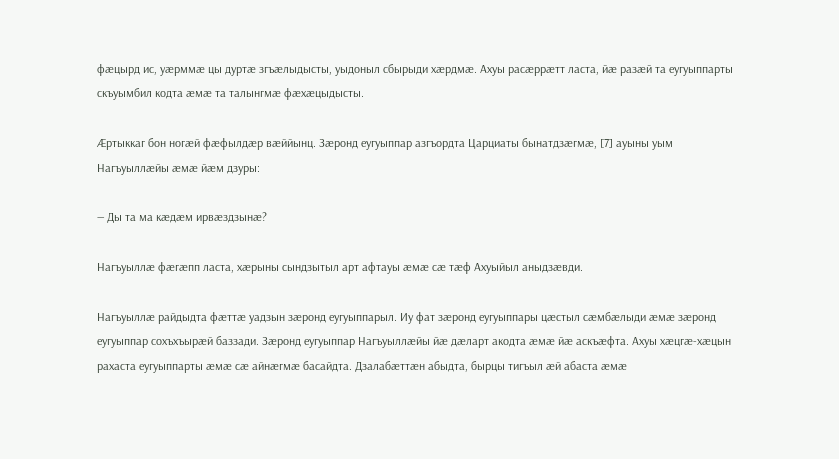фæцырд ис, уæрммæ цы дуртæ згъæлыдысты, уыдоныл сбырыди хæрдмæ. Ахуы расæррæтт ласта, йæ разæй та еугуыппарты скъуымбил кодта æмæ та талынгмæ фæхæцыдысты.

Æртыккаг бон ногæй фæфылдæр вæййынц. Зæронд еугуыппар азгъордта Царциаты бынатдзæгмæ, [7] ауыны уым Нагъуыллæйы æмæ йæм дзуры:

— Ды та ма кæдæм ирвæздзынæ?

Нагъуыллæ фæгæпп ласта, хæрыны сындзытыл арт афтауы æмæ сæ тæф Ахуыйыл аныдзæвди.

Нагъуыллæ райдыдта фæттæ уадзын зæронд еугуыппарыл. Иу фат зæронд еугуыппары цæстыл сæмбæлыди æмæ зæронд еугуыппар сохъхъырæй баззади. Зæронд еугуыппар Нагъуыллæйы йæ дæларт акодта æмæ йæ аскъæфта. Ахуы хæцгæ-хæцын рахаста еугуыппарты æмæ сæ айнæгмæ басайдта. Дзалабæттæн абыдта, бырцы тигъыл æй абаста æмæ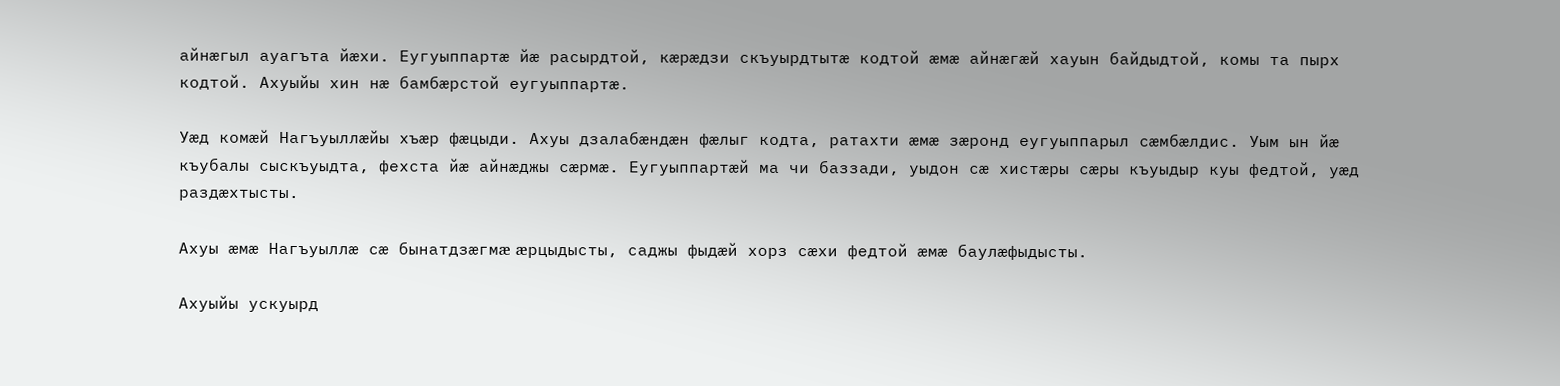айнæгыл ауагъта йæхи. Еугуыппартæ йæ расырдтой, кæрæдзи скъуырдтытæ кодтой æмæ айнæгæй хауын байдыдтой, комы та пырх кодтой. Ахуыйы хин нæ бамбæрстой еугуыппартæ.

Уæд комæй Нагъуыллæйы хъæр фæцыди. Ахуы дзалабæндæн фæлыг кодта, ратахти æмæ зæронд еугуыппарыл сæмбæлдис. Уым ын йæ къубалы сыскъуыдта, фехста йæ айнæджы сæрмæ. Еугуыппартæй ма чи баззади, уыдон сæ хистæры сæры къуыдыр куы федтой, уæд раздæхтысты.

Ахуы æмæ Нагъуыллæ сæ бынатдзæгмæ æрцыдысты, саджы фыдæй хорз сæхи федтой æмæ баулæфыдысты.

Ахуыйы ускуырд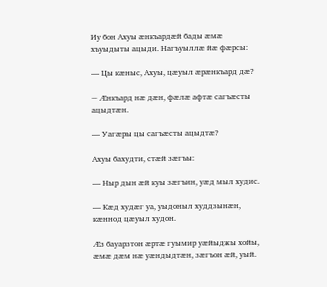Иу бон Ахуы æнкъардæй бады æмæ хъуыдыты ацыди. Нагъуыллæ йæ фæрсы:

— Цы кæныс, Ахуы, цæуыл æрæнкъард дæ?

— Æнкъард нæ дæн, фæлæ афтæ сагъæсты ацыдтæн.

— Уагæры цы сагъæсты ацыдтæ?

Ахуы бахудти, стæй зæгъы:

— Ныр дын æй куы зæгъин, уæд мыл худис.

— Кæд худæг уа, уыдоныл худдзынæн, кæннод цæуыл худон.

Æз бауарзтон æртæ гуымир уæйыджы хойы, æмæ дæм нæ уæндыдтæн, зæгъон æй, уый.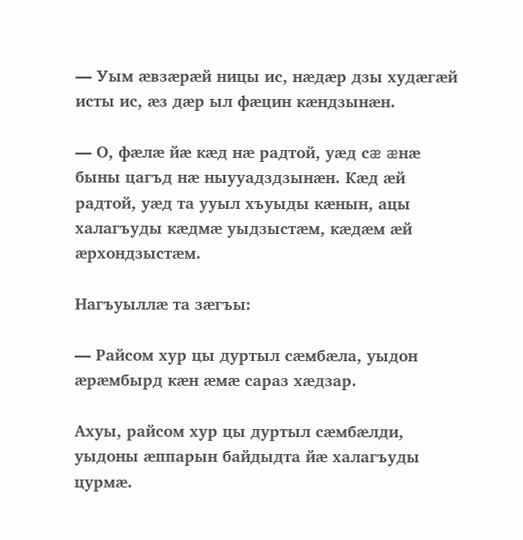— Уым æвзæрæй ницы ис, нæдæр дзы худæгæй исты ис, æз дæр ыл фæцин кæндзынæн.

— О, фæлæ йæ кæд нæ радтой, уæд сæ æнæ быны цагъд нæ ныууадздзынæн. Кæд æй радтой, уæд та ууыл хъуыды кæнын, ацы халагъуды кæдмæ уыдзыстæм, кæдæм æй æрхондзыстæм.

Нагъуыллæ та зæгъы:

— Райсом хур цы дуртыл сæмбæла, уыдон æрæмбырд кæн æмæ сараз хæдзар.

Ахуы, райсом хур цы дуртыл сæмбæлди, уыдоны æппарын байдыдта йæ халагъуды цурмæ.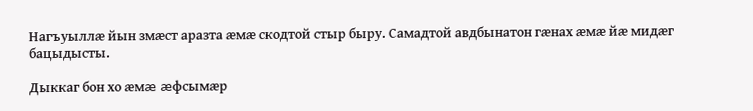Нагъуыллæ йын змæст аразта æмæ скодтой стыр быру. Самадтой авдбынатон гæнах æмæ йæ мидæг бацыдысты.

Дыккаг бон хо æмæ æфсымæр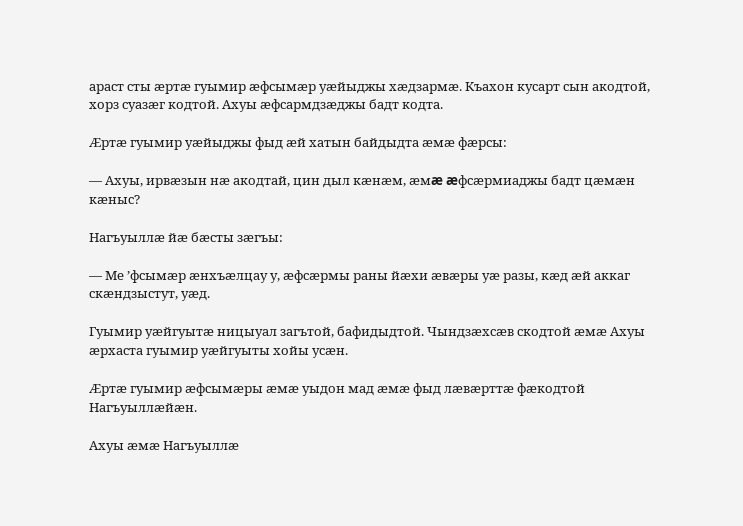араст сты æртæ гуымир æфсымæр уæйыджы хæдзармæ. Къахон кусарт сын акодтой, хорз суазæг кодтой. Ахуы æфсармдзæджы бадт кодта.

Æртæ гуымир уæйыджы фыд æй хатын байдыдта æмæ фæрсы:

— Ахуы, ирвæзын нæ акодтай, цин дыл кæнæм, æмæ æфсæрмиаджы бадт цæмæн кæныс?

Нагъуыллæ йæ бæсты зæгъы:

— Ме ’фсымæр æнхъæлцау у, æфсæрмы раны йæхи æвæры уæ разы, кæд æй аккаг скæндзыстут, уæд.

Гуымир уæйгуытæ ницыуал загътой, бафидыдтой. Чындзæхсæв скодтой æмæ Ахуы æрхаста гуымир уæйгуыты хойы усæн.

Æртæ гуымир æфсымæры æмæ уыдон мад æмæ фыд лæвæрттæ фæкодтой Нагъуыллæйæн.

Ахуы æмæ Нагъуыллæ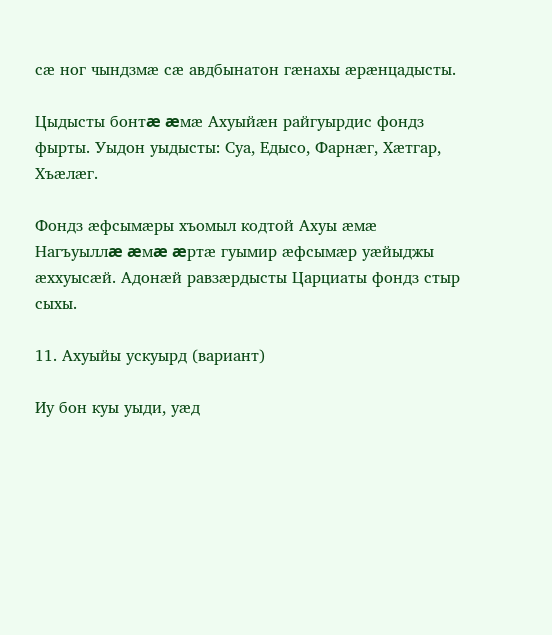сæ ног чындзмæ сæ авдбынатон гæнахы æрæнцадысты.

Цыдысты бонтæ æмæ Ахуыйæн райгуырдис фондз фырты. Уыдон уыдысты: Суа, Едысо, Фарнæг, Хæтгар, Хъæлæг.

Фондз æфсымæры хъомыл кодтой Ахуы æмæ Нагъуыллæ æмæ æртæ гуымир æфсымæр уæйыджы æххуысæй. Адонæй равзæрдысты Царциаты фондз стыр сыхы.

11. Ахуыйы ускуырд (вариант)

Иу бон куы уыди, уæд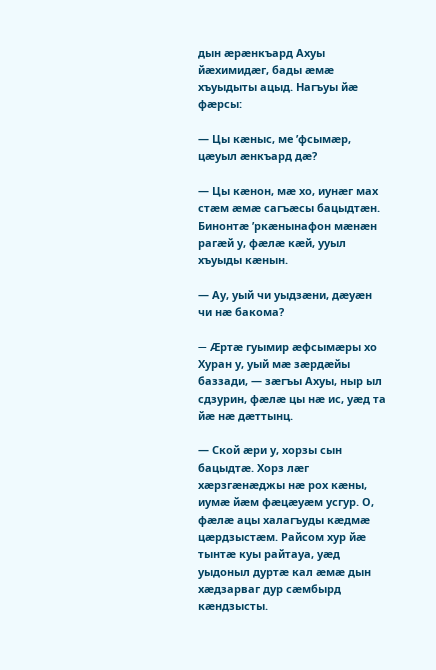дын æрæнкъард Ахуы йæхимидæг, бады æмæ хъуыдыты ацыд. Нагъуы йæ фæрсы:

— Цы кæныс, ме ’фсымæр, цæуыл æнкъард дæ?

— Цы кæнон, мæ хо, иунæг мах стæм æмæ сагъæсы бацыдтæн. Бинонтæ ’ркæнынафон мæнæн рагæй у, фæлæ кæй, ууыл хъуыды кæнын.

— Ау, уый чи уыдзæни, дæуæн чи нæ бакома?

— Æртæ гуымир æфсымæры хо Хуран у, уый мæ зæрдæйы баззади, — зæгъы Ахуы, ныр ыл сдзурин, фæлæ цы нæ ис, уæд та йæ нæ дæттынц.

— Ской æри у, хорзы сын бацыдтæ. Хорз лæг хæрзгæнæджы нæ рох кæны, иумæ йæм фæцæуæм усгур. О, фæлæ ацы халагъуды кæдмæ цæрдзыстæм. Райсом хур йæ тынтæ куы райтауа, уæд уыдоныл дуртæ кал æмæ дын хæдзарваг дур сæмбырд кæндзысты.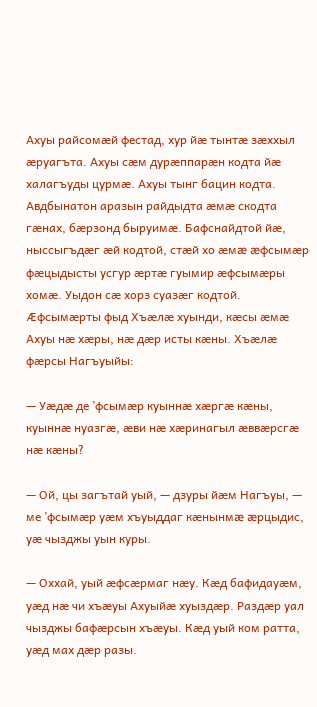Ахуы райсомæй фестад, хур йæ тынтæ зæххыл æруагъта. Ахуы сæм дурæппарæн кодта йæ халагъуды цурмæ. Ахуы тынг бацин кодта. Авдбынатон аразын райдыдта æмæ скодта гæнах, бæрзонд быруимæ. Бафснайдтой йæ, ныссыгъдæг æй кодтой, стæй хо æмæ æфсымæр фæцыдысты усгур æртæ гуымир æфсымæры хомæ. Уыдон сæ хорз суазæг кодтой. Æфсымæрты фыд Хъæлæ хуынди, кæсы æмæ Ахуы нæ хæры, нæ дæр исты кæны. Хъæлæ фæрсы Нагъуыйы:

— Уæдæ де ’фсымæр куыннæ хæргæ кæны, куыннæ нуазгæ, æви нæ хæринагыл æввæрсгæ нæ кæны?

— Ой, цы загътай уый, — дзуры йæм Нагъуы, — ме ’фсымæр уæм хъуыддаг кæнынмæ æрцыдис, уæ чызджы уын куры.

— Оххай, уый æфсæрмаг нæу. Кæд бафидауæм, уæд нæ чи хъæуы Ахуыйæ хуыздæр. Раздæр уал чызджы бафæрсын хъæуы. Кæд уый ком ратта, уæд мах дæр разы.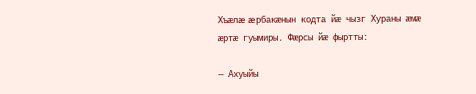Хъæлæ æрбакæнын кодта йæ чызг Хураны æмæ æртæ гуымиры. Фæрсы йæ фыртты:

— Ахуыйы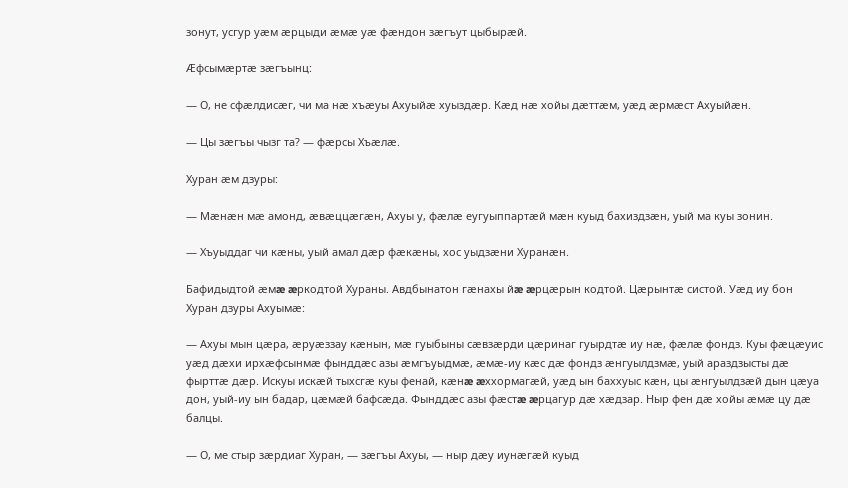зонут, усгур уæм æрцыди æмæ уæ фæндон зæгъут цыбырæй.

Æфсымæртæ зæгъынц:

— О, не сфæлдисæг, чи ма нæ хъæуы Ахуыйæ хуыздæр. Кæд нæ хойы дæттæм, уæд æрмæст Ахуыйæн.

— Цы зæгъы чызг та? — фæрсы Хъæлæ.

Хуран æм дзуры:

— Мæнæн мæ амонд, æвæццæгæн, Ахуы у, фæлæ еугуыппартæй мæн куыд бахиздзæн, уый ма куы зонин.

— Хъуыддаг чи кæны, уый амал дæр фæкæны, хос уыдзæни Хуранæн.

Бафидыдтой æмæ æркодтой Хураны. Авдбынатон гæнахы йæ æрцæрын кодтой. Цæрынтæ систой. Уæд иу бон Хуран дзуры Ахуымæ:

— Ахуы мын цæра, æруæззау кæнын, мæ гуыбыны сæвзæрди цæринаг гуырдтæ иу нæ, фæлæ фондз. Куы фæцæуис уæд дæхи ирхæфсынмæ фынддæс азы æмгъуыдмæ, æмæ-иу кæс дæ фондз æнгуылдзмæ, уый араздзысты дæ фырттæ дæр. Искуы искæй тыхсгæ куы фенай, кæнæ æххормагæй, уæд ын баххуыс кæн, цы æнгуылдзæй дын цæуа дон, уый-иу ын бадар, цæмæй бафсæда. Фынддæс азы фæстæ æрцагур дæ хæдзар. Ныр фен дæ хойы æмæ цу дæ балцы.

— О, ме стыр зæрдиаг Хуран, — зæгъы Ахуы, — ныр дæу иунæгæй куыд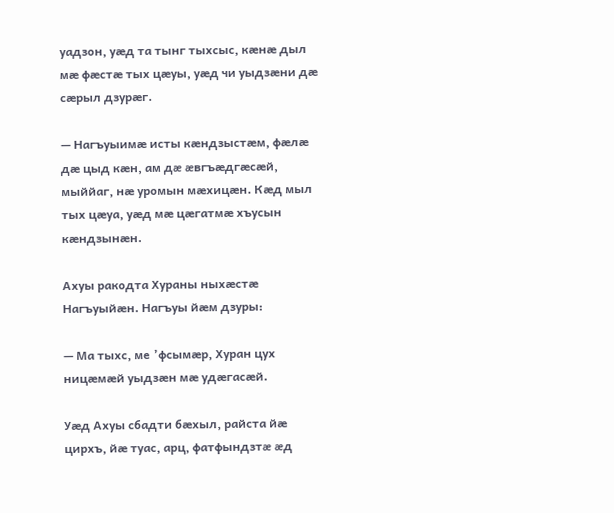уадзон, уæд та тынг тыхсыс, кæнæ дыл мæ фæстæ тых цæуы, уæд чи уыдзæни дæ сæрыл дзурæг.

— Нагъуыимæ исты кæндзыстæм, фæлæ дæ цыд кæн, ам дæ æвгъæдгæсæй, мыййаг, нæ уромын мæхицæн. Кæд мыл тых цæуа, уæд мæ цæгатмæ хъусын кæндзынæн.

Ахуы ракодта Хураны ныхæстæ Нагъуыйæн. Нагъуы йæм дзуры:

— Ма тыхс, ме ’фсымæр, Хуран цух ницæмæй уыдзæн мæ удæгасæй.

Уæд Ахуы сбадти бæхыл, райста йæ цирхъ, йæ туас, арц, фатфындзтæ æд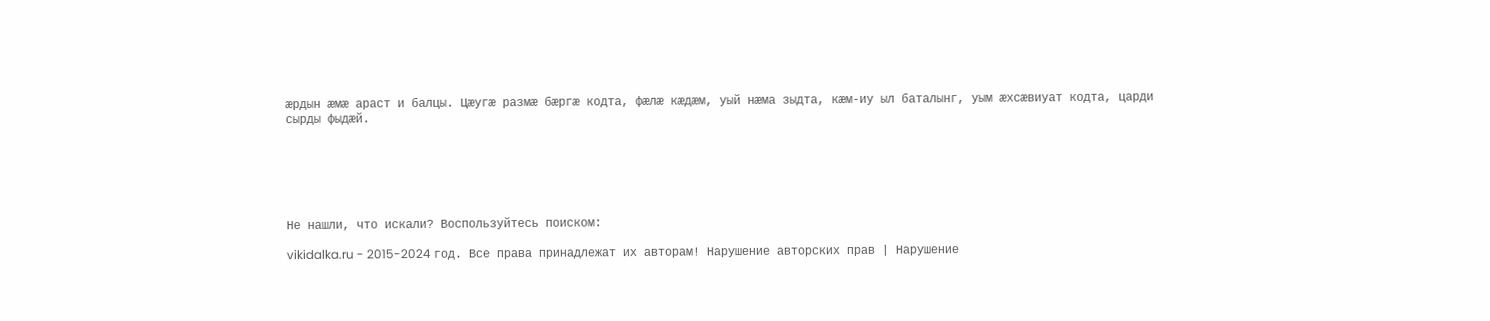æрдын æмæ араст и балцы. Цæугæ размæ бæргæ кодта, фæлæ кæдæм, уый нæма зыдта, кæм-иу ыл баталынг, уым æхсæвиуат кодта, царди сырды фыдæй.






Не нашли, что искали? Воспользуйтесь поиском:

vikidalka.ru - 2015-2024 год. Все права принадлежат их авторам! Нарушение авторских прав | Нарушение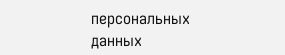персональных данных